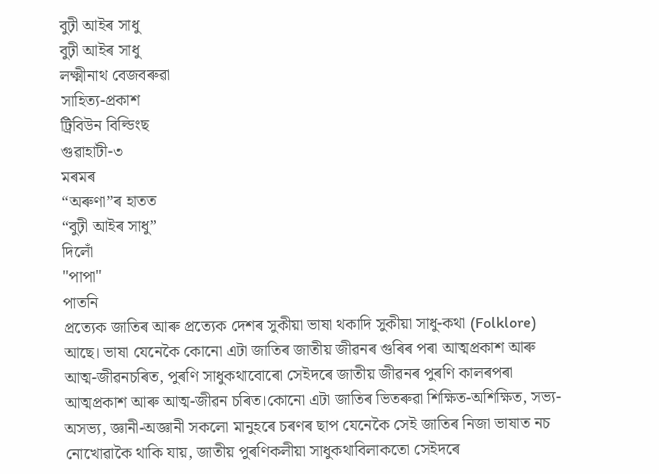বুঢ়ী আইৰ সাধু
বুঢ়ী আইৰ সাধু
লক্ষ্মীনাথ বেজবৰুৱা
সাহিত্য-প্ৰকাশ
ট্ৰিবিউন বিল্ডিংছ
গুৱাহাটী-৩
মৰমৰ
“অৰুণা”ৰ হাতত
“বুঢ়ী আইৰ সাধু”
দিলোঁ
"পাপা"
পাতনি
প্ৰত্যেক জাতিৰ আৰু প্ৰত্যেক দেশৰ সুকীয়া ভাষা থকাদি সুকীয়া সাধু-কথা (Folklore) আছে। ভাষা যেনেকৈ কোনো এটা জাতিৰ জাতীয় জীৱনৰ গুৰিৰ পৰা আত্মপ্ৰকাশ আৰু আত্ম-জীৱনচৰিত, পুৰণি সাধুকথাবোৰো সেইদৰে জাতীয় জীৱনৰ পুৰণি কালৰপৰা আত্মপ্ৰকাশ আৰু আত্ম-জীৱন চৰিত।কোনো এটা জাতিৰ ভিতৰুৱা শিক্ষিত-অশিক্ষিত, সভ্য-অসভ্য, জ্ঞানী-অজ্ঞানী সকলো মানুহৰে চৰণৰ ছাপ যেনেকৈ সেই জাতিৰ নিজা ভাষাত নচ নোখোৱাকৈ থাকি যায়, জাতীয় পুৰণিকলীয়া সাধুকথাবিলাকতো সেইদৰে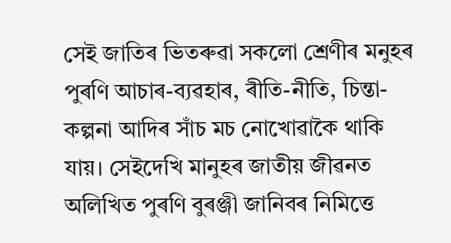সেই জাতিৰ ভিতৰুৱা সকলো শ্ৰেণীৰ মনুহৰ পুৰণি আচাৰ-ব্যৱহাৰ, ৰীতি-নীতি, চিন্তা-কল্পনা আদিৰ সাঁচ মচ নোখোৱাকৈ থাকি যায়। সেইদেখি মানুহৰ জাতীয় জীৱনত অলিখিত পুৰণি বুৰঞ্জী জানিবৰ নিমিত্তে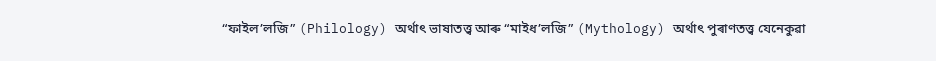“ফাইল’লজি” (Philology) অৰ্থাৎ ভাষাতত্ত্ব আৰু “মাইধ’লজি” (Mythology) অৰ্থাৎ পুৰাণতত্ত্ব যেনেকুৱা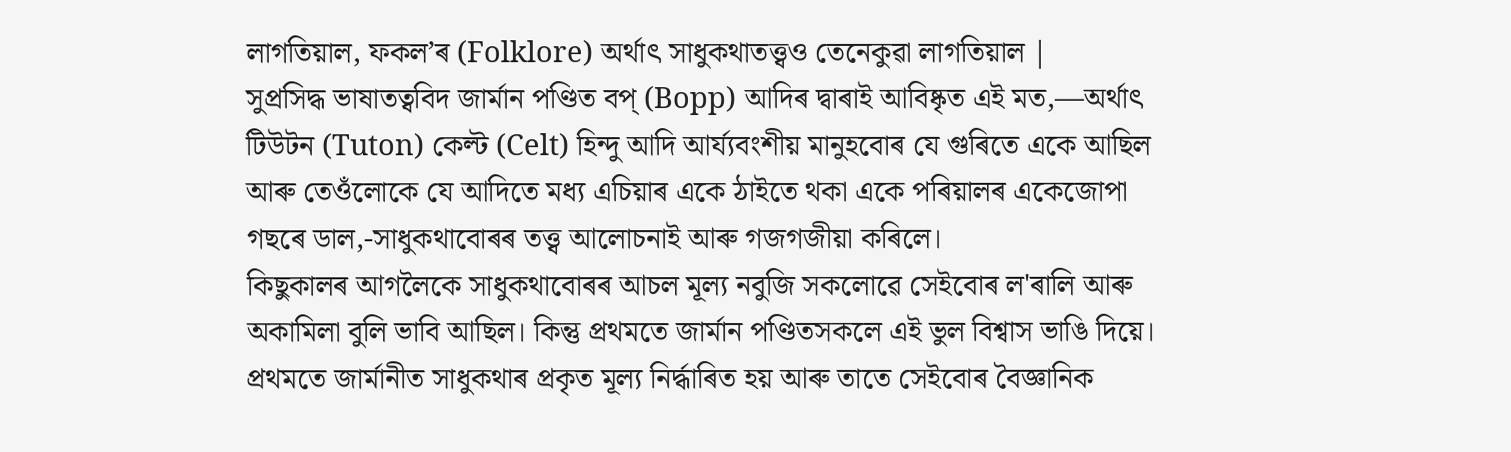লাগতিয়াল, ফকল’ৰ (Folklore) অৰ্থাৎ সাধুকথাতত্ত্বও তেনেকুৱা লাগতিয়াল |
সুপ্ৰসিদ্ধ ভাষাতত্ববিদ জাৰ্মান পণ্ডিত বপ্ (Bopp) আদিৰ দ্বাৰাই আবিষ্কৃত এই মত,—অৰ্থাৎ টিউটন (Tuton) কেল্ট (Celt) হিন্দু আদি আৰ্য্যবংশীয় মানুহবোৰ যে গুৰিতে একে আছিল আৰু তেওঁলোকে যে আদিতে মধ্য এচিয়াৰ একে ঠাইতে থকা একে পৰিয়ালৰ একেজোপা গছৰে ডাল,-সাধুকথাবোৰৰ তত্ত্ব আলোচনাই আৰু গজগজীয়া কৰিলে।
কিছুকালৰ আগলৈকে সাধুকথাবোৰৰ আচল মূল্য নবুজি সকলোৱে সেইবোৰ ল'ৰালি আৰু অকামিলা বুলি ভাবি আছিল। কিন্তু প্ৰথমতে জাৰ্মান পণ্ডিতসকলে এই ভুল বিশ্বাস ভাঙি দিয়ে। প্ৰথমতে জাৰ্মানীত সাধুকথাৰ প্ৰকৃত মূল্য নিৰ্দ্ধাৰিত হয় আৰু তাতে সেইবোৰ বৈজ্ঞানিক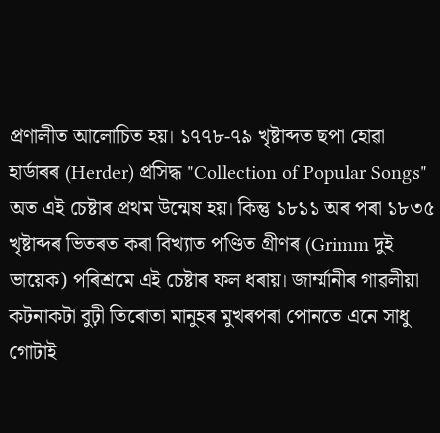প্ৰণালীত আলোচিত হয়। ১৭৭৮-৭৯ খৃষ্টাব্দত ছপা হোৱা হাৰ্ডাৰৰ (Herder) প্ৰসিদ্ধ "Collection of Popular Songs" অত এই চেষ্টাৰ প্ৰথম উন্মেষ হয়। কিন্তু ১৮১১ অৰ পৰা ১৮৩৫ খৃষ্টাব্দৰ ভিতৰত কৰা বিখ্যাত পণ্ডিত গ্ৰীণৰ (Grimm দুই ভায়েক) পৰিশ্ৰমে এই চেষ্টাৰ ফল ধৰায়। জাৰ্ম্মানীৰ গাৱলীয়া কটনাকটা বুঢ়ী তিৰোতা মানুহৰ মুখৰপৰা পোনতে এনে সাধু গোটাই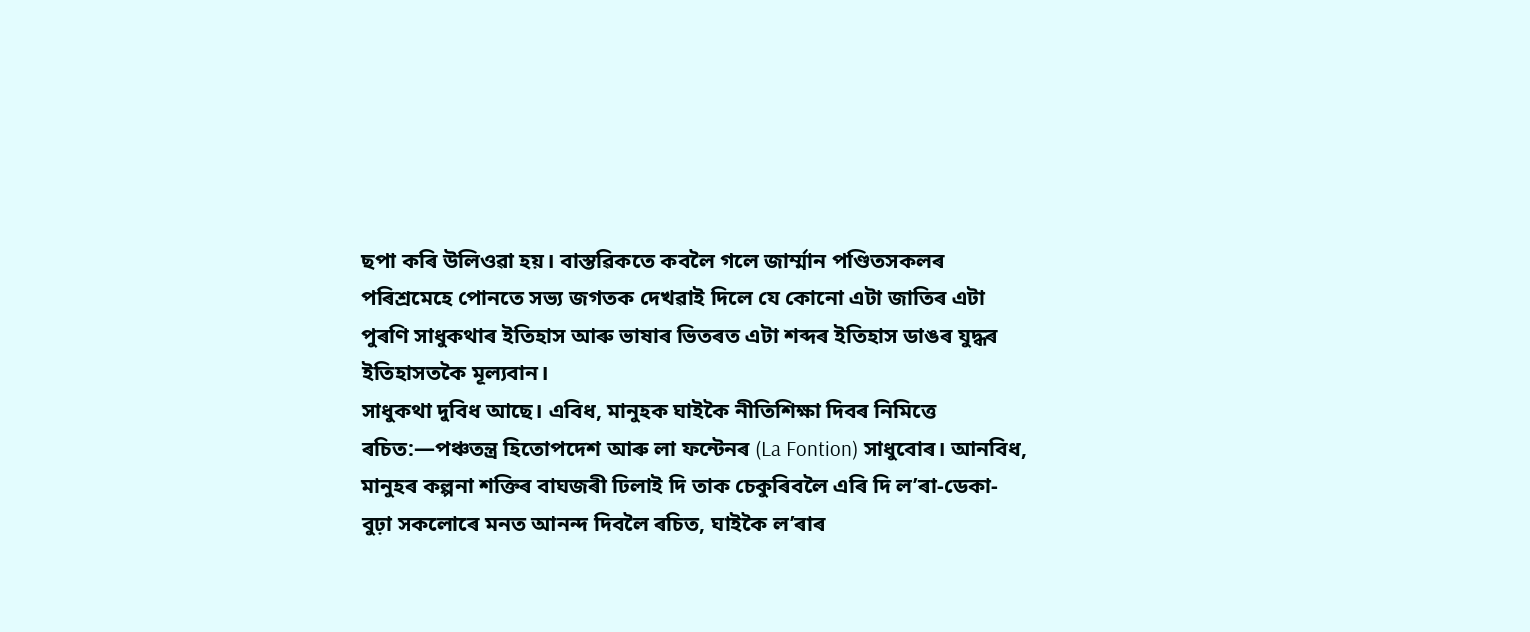ছপা কৰি উলিওৱা হয়। বাস্তৱিকতে কবলৈ গলে জাৰ্ম্মান পণ্ডিতসকলৰ পৰিশ্ৰমেহে পোনতে সভ্য জগতক দেখৱাই দিলে যে কোনো এটা জাতিৰ এটা পুৰণি সাধুকথাৰ ইতিহাস আৰু ভাষাৰ ভিতৰত এটা শব্দৰ ইতিহাস ডাঙৰ যুদ্ধৰ ইতিহাসতকৈ মূল্যবান।
সাধুকথা দুবিধ আছে। এবিধ, মানুহক ঘাইকৈ নীতিশিক্ষা দিবৰ নিমিত্তে ৰচিত:—পঞ্চতন্ত্ৰ হিতোপদেশ আৰু লা ফন্টেনৰ (La Fontion) সাধুবোৰ। আনবিধ, মানুহৰ কল্পনা শক্তিৰ বাঘজৰী ঢিলাই দি তাক চেকুৰিবলৈ এৰি দি ল’ৰা-ডেকা-বুঢ়া সকলোৰে মনত আনন্দ দিবলৈ ৰচিত, ঘাইকৈ ল’ৰাৰ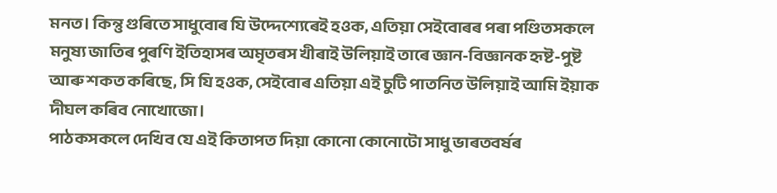মনত। কিন্তু গুৰিতে সাধুবোৰ যি উদ্দেশ্যেৰেই হওক, এতিয়া সেইবোৰৰ পৰা পণ্ডিতসকলে মনুষ্য জাতিৰ পুৰণি ইতিহাসৰ অমৃতৰস খীৰাই উলিয়াই তাৰে জ্ঞান-বিজ্ঞানক হৃষ্ট-পুষ্ট আৰু শকত কৰিছে, সি যি হওক, সেইবোৰ এতিয়া এই চুটি পাতনিত উলিয়াই আমি ইয়াক দীঘল কৰিব নোখোজো।
পাঠকসকলে দেখিব যে এই কিতাপত দিয়া কোনো কোনোটো সাধু ভাৰতবৰ্ষৰ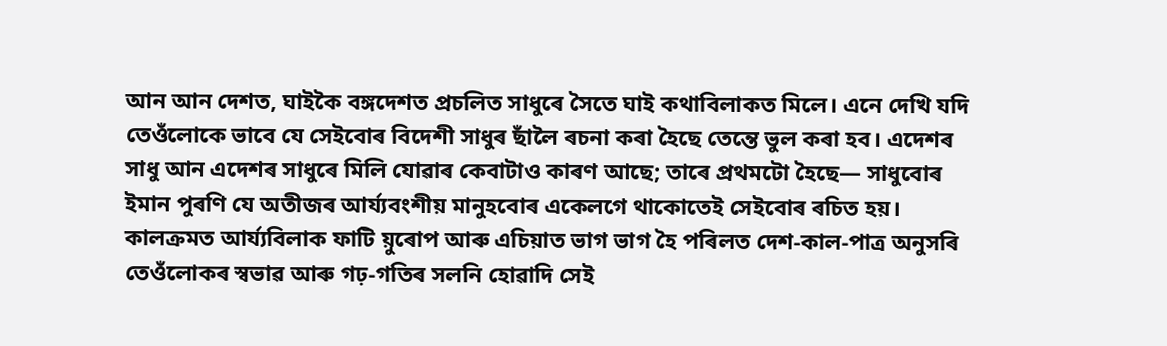আন আন দেশত, ঘাইকৈ বঙ্গদেশত প্ৰচলিত সাধুৰে সৈতে ঘাই কথাবিলাকত মিলে। এনে দেখি যদি তেওঁলোকে ভাবে যে সেইবোৰ বিদেশী সাধুৰ ছাঁলৈ ৰচনা কৰা হৈছে তেন্তে ভুল কৰা হব। এদেশৰ সাধু আন এদেশৰ সাধুৰে মিলি যোৱাৰ কেবাটাও কাৰণ আছে; তাৰে প্ৰথমটো হৈছে— সাধুবোৰ ইমান পুৰণি যে অতীজৰ আৰ্য্যবংশীয় মানুহবোৰ একেলগে থাকোতেই সেইবোৰ ৰচিত হয়। কালক্ৰমত আৰ্য্যবিলাক ফাটি য়ুৰোপ আৰু এচিয়াত ভাগ ভাগ হৈ পৰিলত দেশ-কাল-পাত্ৰ অনুসৰি তেওঁলোকৰ স্বভাৱ আৰু গঢ়-গতিৰ সলনি হোৱাদি সেই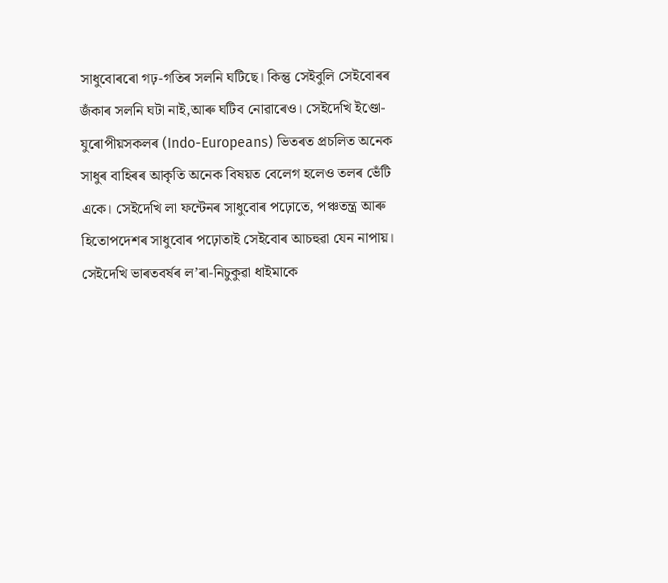সাধুবোৰৰো গঢ়-গতিৰ সলনি ঘটিছে। কিন্তু সেইবুলি সেইবোৰৰ জঁকাৰ সলনি ঘটা নাই,আৰু ঘটিব নোৱাৰেও। সেইদেখি ইণ্ডো-যুৰোপীয়সকলৰ (Indo-Europeans) ভিতৰত প্ৰচলিত অনেক সাধুৰ বাহিৰৰ আকৃতি অনেক বিষয়ত বেলেগ হলেও তলৰ ভেঁটি একে। সেইদেখি লা ফন্টেনৰ সাধুবোৰ পঢ়োতে, পঞ্চতন্ত্ৰ আৰু হিতোপদেশৰ সাধুবোৰ পঢ়োতাই সেইবোৰ আচহুৱা যেন নাপায়। সেইদেখি ভাৰতবৰ্ষৰ ল’ৰা-নিচুকুৱা ধাইমাকে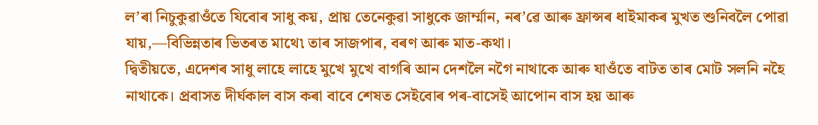ল’ৰা নিচুকুৱাওঁতে যিবোৰ সাধু কয়, প্ৰায় তেনেকুৱা সাধুকে জাৰ্ম্মান, নৰ’ৱে আৰু ফ্ৰান্সৰ ধাইমাকৰ মুখত শুনিবলৈ পোৱা যায়,—বিভিন্নতাৰ ভিতৰত মাথে৷ তাৰ সাজপাৰ, বৰণ আৰু মাত-কথা।
দ্বিতীয়তে, এদেশৰ সাধু লাহে লাহে মুখে মুখে বাগৰি আন দেশলৈ নগৈ নাথাকে আৰু যাওঁতে বাটত তাৰ মোট সলনি নহৈ নাথাকে। প্ৰবাসত দীৰ্ঘকাল বাস কৰা বাবে শেষত সেইবোৰ পৰ-বাসেই আপোন বাস হয় আৰু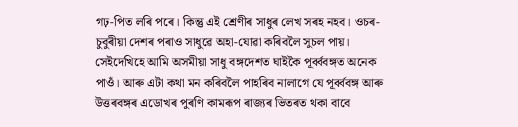গঢ়-পিত লৰি পৰে। কিন্তু এই শ্ৰেণীৰ সাধুৰ লেখ সৰহ নহব। ওচৰ-চুবুৰীয়া দেশৰ পৰাও সাধুৱে অহা-যোৱা কৰিবলৈ সুচল পায়। সেইদেখিহে আমি অসমীয়া সাধু বঙ্গদেশত ঘাইকৈ পূৰ্ব্ববঙ্গত অনেক পাওঁ। আৰু এটা কথা মন কৰিবলৈ পাহৰিব নালাগে যে পূৰ্ব্ববঙ্গ আৰু উত্তৰবঙ্গৰ এডোখৰ পুৰণি কামৰূপ ৰাজ্যৰ ভিতৰত থকা বাবে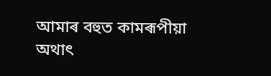আমাৰ বহুত কামৰূপীয়া অথাৎ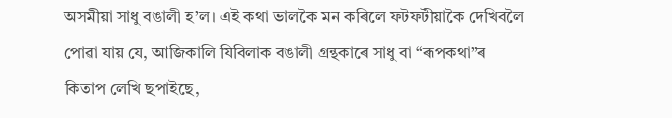অসমীয়া সাধু বঙালী হ’ল। এই কথা ভালকৈ মন কৰিলে ফটফটীয়াকৈ দেখিবলৈ পোৱা যায় যে, আজিকালি যিবিলাক বঙালী গ্ৰন্থকাৰে সাধু বা “ৰূপকথা”ৰ কিতাপ লেখি ছপাইছে,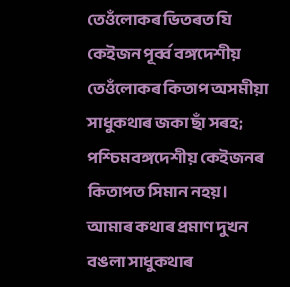তেওঁলোকৰ ভিতৰত যি কেইজন পূৰ্ব্ব বঙ্গদেশীয় তেওঁলোকৰ কিতাপ অসমীয়া সাধুকথাৰ জকা ছাঁ সৰহ; পশ্চিমবঙ্গদেশীয় কেইজনৰ কিতাপত সিমান নহয়। আমাৰ কথাৰ প্ৰমাণ দুখন বঙলা সাধুকথাৰ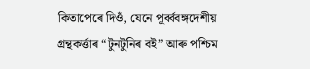কিতাপেৰে দিওঁ, যেনে পূৰ্ব্ববঙ্গদেশীয় গ্ৰন্থকৰ্ত্তাৰ “টুনটুনিৰ বই” আৰু পশ্চিম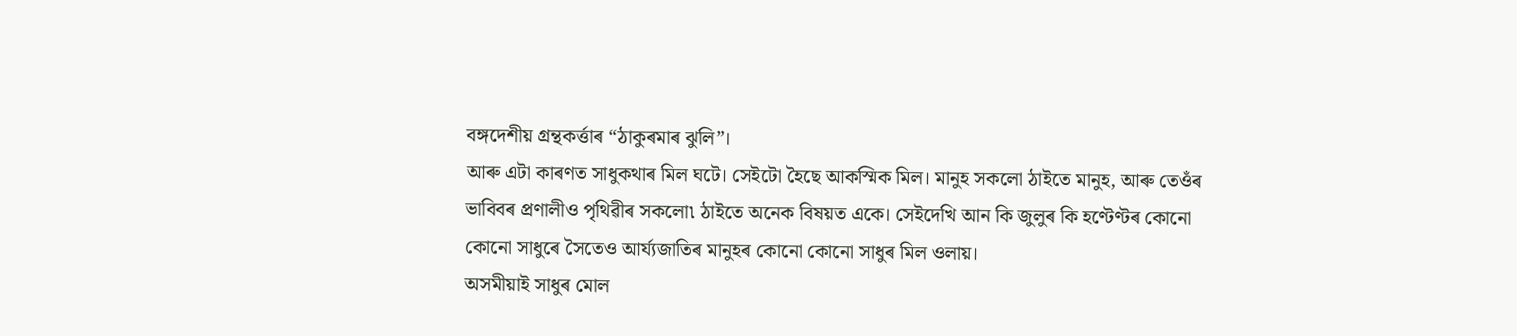বঙ্গদেশীয় গ্ৰন্থকৰ্ত্তাৰ “ঠাকুৰমাৰ ঝুলি”।
আৰু এটা কাৰণত সাধুকথাৰ মিল ঘটে। সেইটো হৈছে আকস্মিক মিল। মানুহ সকলো ঠাইতে মানুহ, আৰু তেওঁৰ ভাবিবৰ প্ৰণালীও পৃথিৱীৰ সকলো৷ ঠাইতে অনেক বিষয়ত একে। সেইদেখি আন কি জুলুৰ কি হণ্টেণ্টৰ কোনো কোনো সাধুৰে সৈতেও আৰ্য্যজাতিৰ মানুহৰ কোনো কোনো সাধুৰ মিল ওলায়।
অসমীয়াই সাধুৰ মোল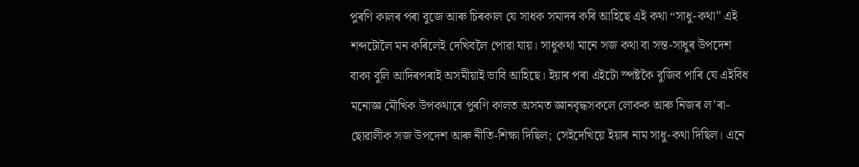পুৰণি কালৰ পৰা বুজে আৰু চিৰকাল যে সাধক সমাদৰ কৰি আহিছে এই কথা “সাধু-কথা” এই শব্দটোলৈ মন কৰিলেই দেখিবলৈ পোৱা যায়। সাধুকথা মানে সজ কথা বা সন্ত-সাধুৰ উপদেশ বাক্য বুলি আদিৰপৰাই অসমীয়াই ভাবি আহিছে। ইয়াৰ পৰা এইটো স্পষ্টকৈ বুজিব পাৰি যে এইবিধ মনোজ্ঞ মৌখিক উপকথাৰে পুৰণি কালত অসমত জ্ঞানবৃদ্ধসকলে লোকক আৰু নিজৰ ল’ৰা-ছোৱালীক সজ উপদেশ আৰু নীতি-শিক্ষা দিছিল; সেইদেখিয়ে ইয়াৰ নাম সাধু-কথা দিছিল। এনে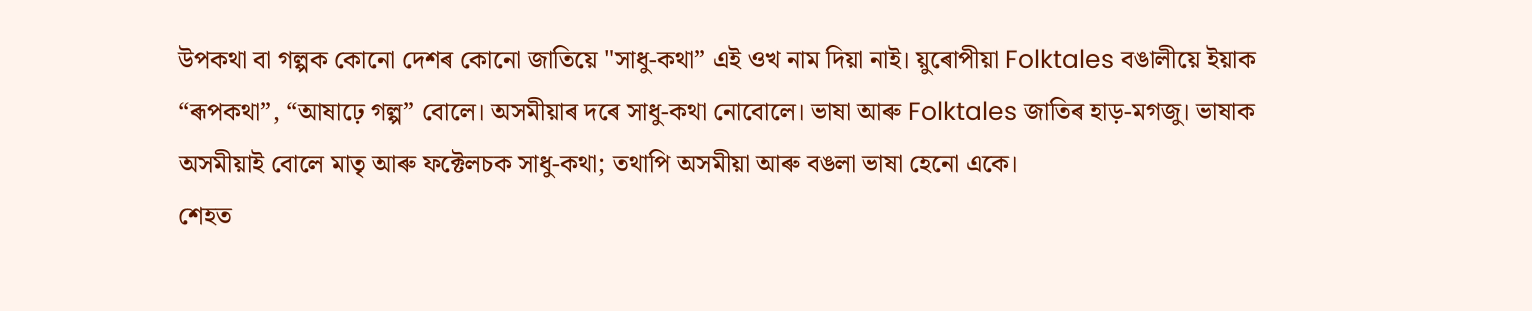উপকথা বা গল্পক কোনো দেশৰ কোনো জাতিয়ে "সাধু-কথা” এই ওখ নাম দিয়া নাই। য়ুৰোপীয়া Folktales বঙালীয়ে ইয়াক “ৰূপকথা”, “আষাঢ়ে গল্প” বোলে। অসমীয়াৰ দৰে সাধু-কথা নোবোলে। ভাষা আৰু Folktales জাতিৰ হাড়-মগজু। ভাষাক অসমীয়াই বোলে মাতৃ আৰু ফক্টেলচক সাধু-কথা; তথাপি অসমীয়া আৰু বঙলা ভাষা হেনো একে।
শেহত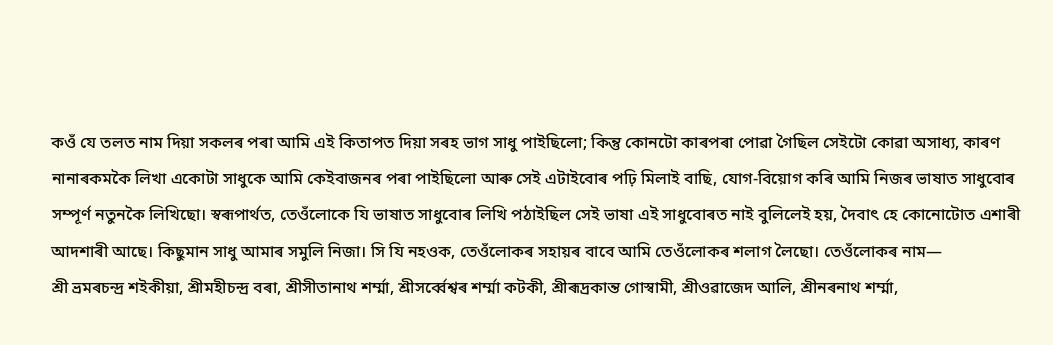কওঁ যে তলত নাম দিয়া সকলৰ পৰা আমি এই কিতাপত দিয়া সৰহ ভাগ সাধু পাইছিলো; কিন্তু কোনটো কাৰপৰা পোৱা গৈছিল সেইটো কোৱা অসাধ্য, কাৰণ নানাৰকমকৈ লিখা একোটা সাধুকে আমি কেইবাজনৰ পৰা পাইছিলো আৰু সেই এটাইবোৰ পঢ়ি মিলাই বাছি, যোগ-বিয়োগ কৰি আমি নিজৰ ভাষাত সাধুবোৰ সম্পূৰ্ণ নতুনকৈ লিখিছো। স্বৰূপাৰ্থত, তেওঁলোকে যি ভাষাত সাধুবোৰ লিখি পঠাইছিল সেই ভাষা এই সাধুবোৰত নাই বুলিলেই হয়, দৈবাৎ হে কোনোটোত এশাৰী আদশাৰী আছে। কিছুমান সাধু আমাৰ সমুলি নিজা। সি যি নহওক, তেওঁলোকৰ সহায়ৰ বাবে আমি তেওঁলোকৰ শলাগ লৈছো। তেওঁলোকৰ নাম—
শ্ৰী ভ্ৰমৰচন্দ্ৰ শইকীয়া, শ্ৰীমহীচন্দ্ৰ বৰা, শ্ৰীসীতানাথ শৰ্ম্মা, শ্ৰীসৰ্ব্বেশ্বৰ শৰ্ম্মা কটকী, শ্ৰীৰূদ্ৰকান্ত গোস্বামী, শ্ৰীওৱাজেদ আলি, শ্ৰীনৰনাথ শৰ্ম্মা,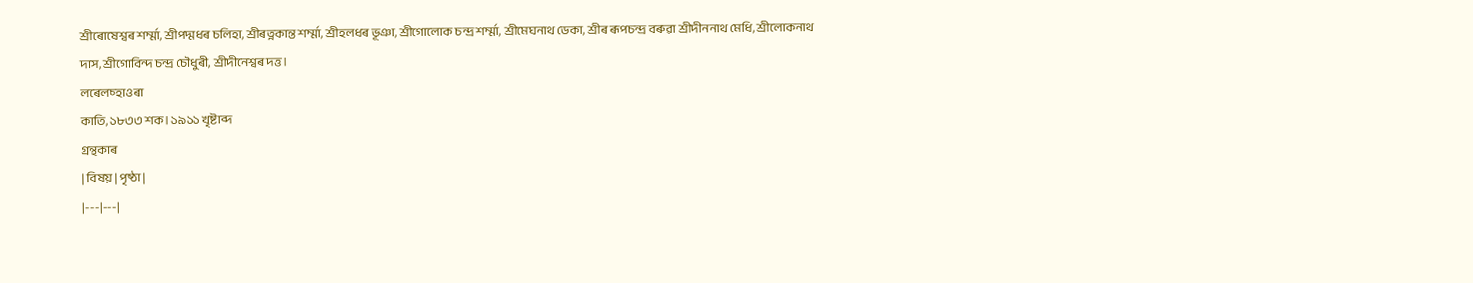শ্ৰীৰোষেশ্বৰ শৰ্ম্মা, শ্ৰীপদ্মধৰ চলিহা, শ্ৰীৰত্নকান্ত শৰ্ম্মা, শ্ৰীহলধৰ ভূঞা, শ্ৰীগোলোক চন্দ্ৰ শৰ্ম্মা, শ্ৰীমেঘনাথ ডেকা, শ্ৰীৰ ৰূপচন্দ্ৰ বৰুৱা শ্ৰীদীননাথ মেধি, শ্ৰীলোকনাথ দাস, শ্ৰীগোবিন্দ চন্দ্ৰ চৌধুৰী, শ্ৰীদীনেশ্বৰ দত্ত।
লৰেলচ্হাওৰা
কাতি, ১৮৩৩ শক। ১৯১১ খৃষ্টাব্দ
গ্ৰন্থকাৰ
| বিষয় | পৃষ্ঠা |
|---|---|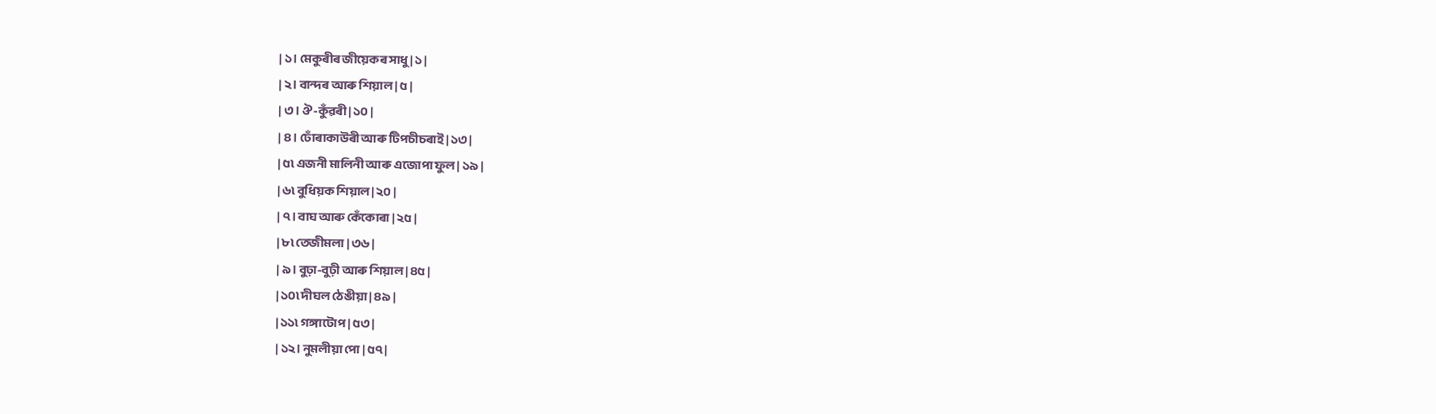| ১। মেকুৰীৰ জীয়েকৰ সাধু | ১ |
| ২। বান্দৰ আৰু শিয়াল | ৫ |
| ৩। ঔ-কুঁৱৰী | ১০ |
| ৪। ঢোঁৰাকাউৰী আৰু টিপচীচৰাই | ১৩ |
| ৫৷ এজনী মালিনী আৰু এজোপা ফুল | ১৯ |
| ৬৷ বুধিয়ক শিয়াল | ২০ |
| ৭। বাঘ আৰু কেঁকোৰা | ২৫ |
| ৮৷ তেজীমলা | ৩৬ |
| ৯। বুঢ়া-বুঢ়ী আৰু শিয়াল | ৪৫ |
| ১০৷ দীঘল ঠেঙীয়া | ৪৯ |
| ১১৷ গঙ্গাটোপ | ৫৩ |
| ১২। নুমলীয়া পো | ৫৭ |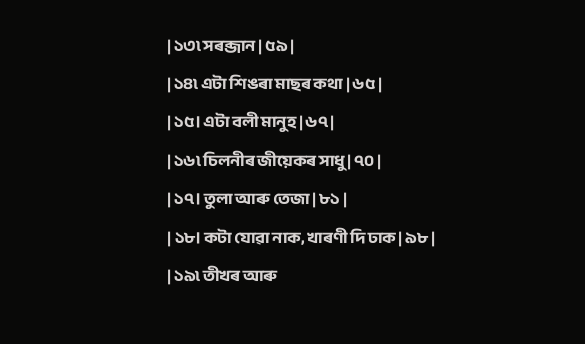| ১৩৷ সৰব্জান | ৫৯ |
| ১৪৷ এটা শিঙৰা মাছৰ কথা | ৬৫ |
| ১৫। এটা বলী মানুহ | ৬৭ |
| ১৬৷ চিলনীৰ জীয়েকৰ সাধু | ৭০ |
| ১৭। তুলা আৰু তেজা | ৮১ |
| ১৮। কটা যোৱা নাক, খাৰণী দি ঢাক | ৯৮ |
| ১৯৷ তীখৰ আৰু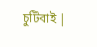চুটিবাই |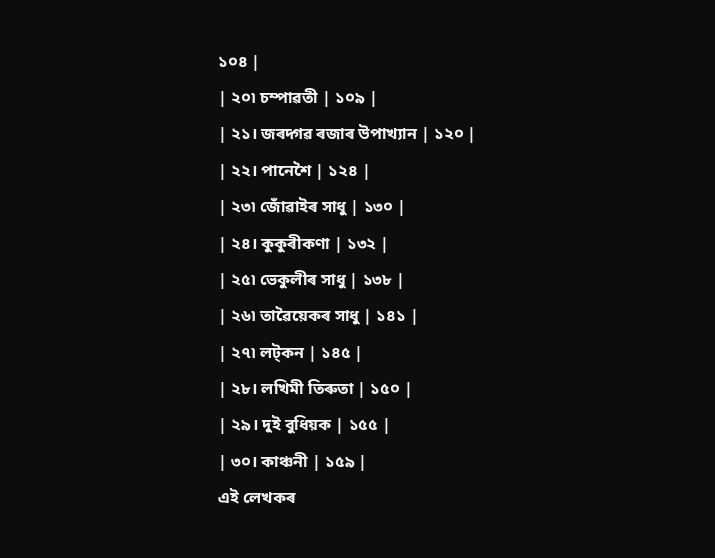১০৪ |
| ২০৷ চম্পাৱতী | ১০৯ |
| ২১। জৰদ্গৱ ৰজাৰ উপাখ্যান | ১২০ |
| ২২। পানেশৈ | ১২৪ |
| ২৩৷ জোঁৱাইৰ সাধু | ১৩০ |
| ২৪। কুকুৰীকণা | ১৩২ |
| ২৫৷ ভেকুলীৰ সাধু | ১৩৮ |
| ২৬৷ তাৱৈয়েকৰ সাধু | ১৪১ |
| ২৭৷ লট্কন | ১৪৫ |
| ২৮। লখিমী তিৰুতা | ১৫০ |
| ২৯। দুই বুধিয়ক | ১৫৫ |
| ৩০। কাঞ্চনী | ১৫৯ |
এই লেখকৰ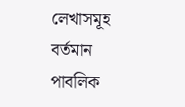লেখাসমূহ বৰ্তমান পাবলিক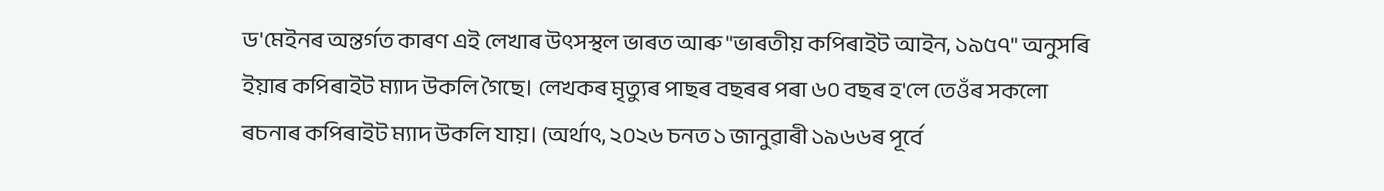ড'মেইনৰ অন্তৰ্গত কাৰণ এই লেখাৰ উৎসস্থল ভাৰত আৰু "ভাৰতীয় কপিৰাইট আইন, ১৯৫৭" অনুসৰি ইয়াৰ কপিৰাইট ম্যাদ উকলি গৈছে। লেখকৰ মৃত্যুৰ পাছৰ বছৰৰ পৰা ৬০ বছৰ হ'লে তেওঁৰ সকলো ৰচনাৰ কপিৰাইট ম্যাদ উকলি যায়। (অৰ্থাৎ, ২০২৬ চনত ১ জানুৱাৰী ১৯৬৬ৰ পূৰ্বে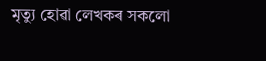মৃত্যু হোৱা লেখকৰ সকলো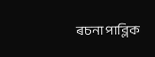ৰচনা পাব্লিক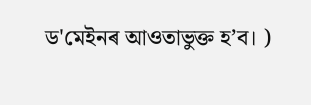ড'মেইনৰ আওতাভুক্ত হ’ব। )